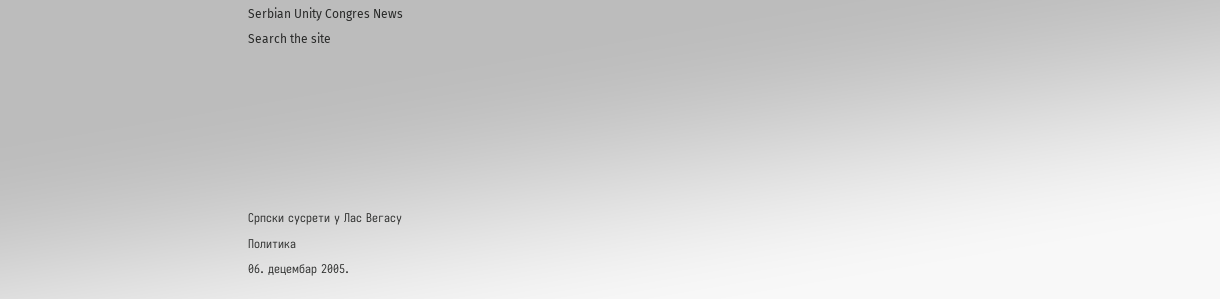Serbian Unity Congres News
Search the site






Српски сусрети у Лас Вегасу
Политика
06. децембар 2005.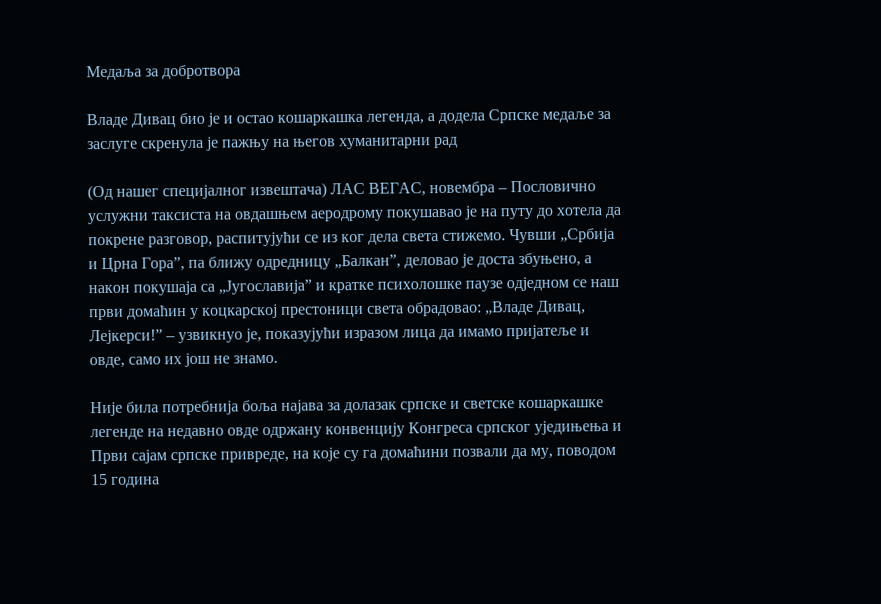Медаља за добротвора

Владе Дивац био је и остао кошаркашка легенда, а додела Српске медаље за заслуге скренула је пажњу на његов хуманитарни рад

(Од нашег специјалног извештача) ЛАС ВЕГАС, новембра – Пословично услужни таксиста на овдашњем аеродрому покушавао је на путу до хотела да покрене разговор, распитујући се из ког дела света стижемо. Чувши „Србија и Црна Гора”, па ближу одредницу „Балкан”, деловао је доста збуњено, а након покушаја са „Југославија” и кратке психолошке паузе одједном се наш први домаћин у коцкарској престоници света обрадовао: „Владе Дивац, Лејкерси!” – узвикнуо је, показујући изразом лица да имамо пријатеље и овде, само их још не знамо.

Није била потребнија боља најава за долазак српске и светске кошаркашке легенде на недавно овде одржану конвенцију Конгреса српског уједињења и Први сајам српске привреде, на које су га домаћини позвали да му, поводом 15 година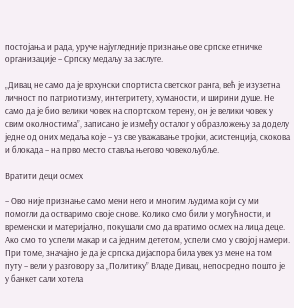постојања и рада, уруче најугледније признање ове српске етничке организације – Српску медаљу за заслуге.

„Дивац не само да је врхунски спортиста светског ранга, већ је изузетна личност по патриотизму, интегритету, хуманости, и ширини душе. Не само да је био велики човек на спортском терену, он је велики човек у свим околностима”, записано је између осталог у образложењу за доделу једне од оних медаља које – уз све уважавање тројки, асистенција, скокова и блокада – на прво место ставља његово човекољубље.

Вратити деци осмех

– Ово није признање само мени него и многим људима који су ми помогли да остваримо своје снове. Колико смо били у могућности, и временски и материјално, покушали смо да вратимо осмех на лица деце. Ако смо то успели макар и са једним дететом, успели смо у својој намери. При томе, значајно је да је српска дијаспора била увек уз мене на том путу – вели у разговору за „Политику” Владе Дивац, непосредно пошто је у банкет сали хотела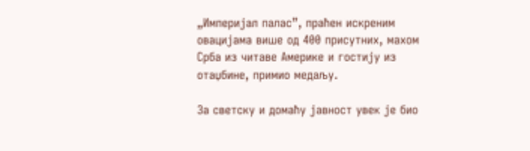„Империјал палас”, праћен искреним овацијама више од 400 присутних, махом Срба из читаве Америке и гостију из отаџбине, примио медаљу.

За светску и домаћу јавност увек је био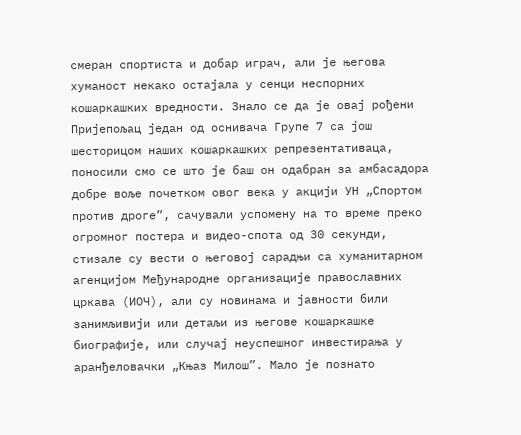смеран спортиста и добар играч, али је његова хуманост некако остајала у сенци неспорних кошаркашких вредности. Знало се да је овај рођени Пријепољац један од оснивача Групе 7 са још шесторицом наших кошаркашких репрезентативаца, поносили смо се што је баш он одабран за амбасадора добре воље почетком овог века у акцији УН „Спортом против дроге”, сачували успомену на то време преко огромног постера и видео-спота од 30 секунди, стизале су вести о његовој сарадњи са хуманитарном агенцијом Међународне организације православних цркава (ИОЧ), али су новинама и јавности били занимљивији или детаљи из његове кошаркашке биографије, или случај неуспешног инвестирања у аранђеловачки „Књаз Милош”. Мало је познато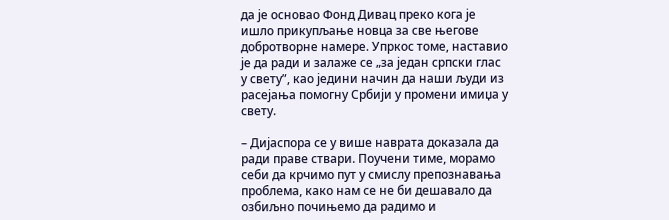да је основао Фонд Дивац преко кога је ишло прикупљање новца за све његове добротворне намере. Упркос томе, наставио је да ради и залаже се „за један српски глас у свету”, као једини начин да наши људи из расејања помогну Србији у промени имиџа у свету.

– Дијаспора се у више наврата доказала да ради праве ствари. Поучени тиме, морамо себи да крчимо пут у смислу препознавања проблема, како нам се не би дешавало да озбиљно почињемо да радимо и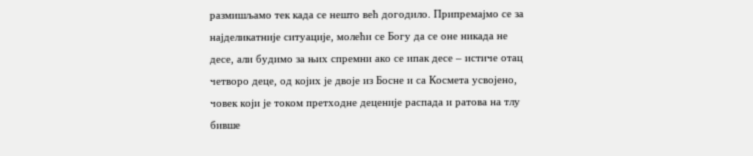размишљамо тек када се нешто већ догодило. Припремајмо се за најделикатније ситуације, молећи се Богу да се оне никада не десе, али будимо за њих спремни ако се ипак десе – истиче отац четворо деце, од којих је двоје из Босне и са Космета усвојено, човек који је током претходне деценије распада и ратова на тлу бивше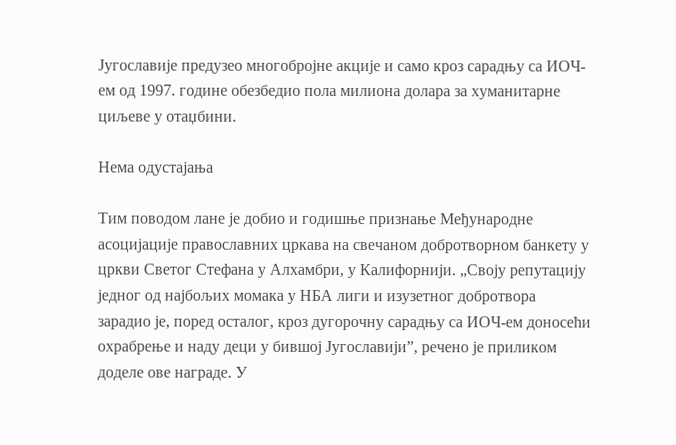Југославије предузео многобројне акције и само кроз сарадњу са ИОЧ-ем од 1997. године обезбедио пола милиона долара за хуманитарне циљеве у отаџбини.

Нема одустајања

Тим поводом лане је добио и годишње признање Међународне асоцијације православних цркава на свечаном добротворном банкету у цркви Светог Стефана у Алхамбри, у Калифорнији. „Своју репутацију једног од најбољих момака у НБА лиги и изузетног добротвора зарадио је, поред осталог, кроз дугорочну сарадњу са ИОЧ-ем доносећи охрабрење и наду деци у бившој Југославији”, речено је приликом доделе ове награде. У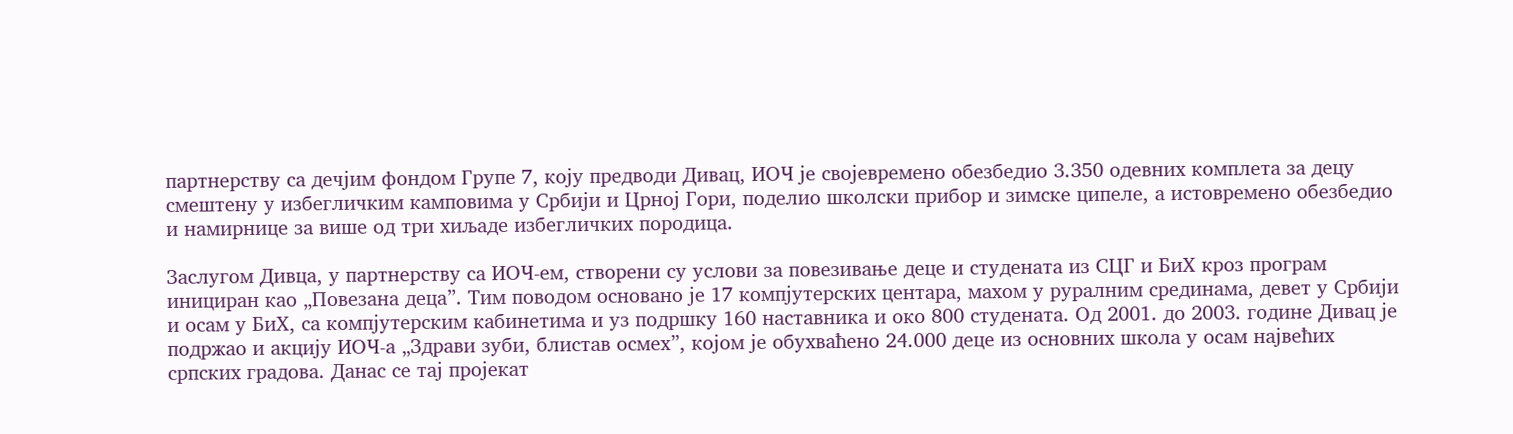партнерству са дечјим фондом Групе 7, коју предводи Дивац, ИОЧ је својевремено обезбедио 3.350 одевних комплета за децу смештену у избегличким камповима у Србији и Црној Гори, поделио школски прибор и зимске ципеле, а истовремено обезбедио и намирнице за више од три хиљаде избегличких породица.

Заслугом Дивца, у партнерству са ИОЧ-ем, створени су услови за повезивање деце и студената из СЦГ и БиХ кроз програм инициран као „Повезана деца”. Тим поводом основано је 17 компјутерских центара, махом у руралним срединама, девет у Србији и осам у БиХ, са компјутерским кабинетима и уз подршку 160 наставника и око 800 студената. Од 2001. до 2003. године Дивац је подржао и акцију ИОЧ-а „Здрави зуби, блистав осмех”, којом је обухваћено 24.000 деце из основних школа у осам највећих српских градова. Данас се тај пројекат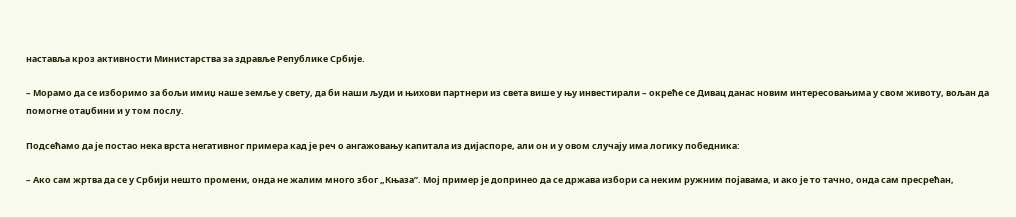наставља кроз активности Министарства за здравље Републике Србије.

– Морамо да се изборимо за бољи имиџ наше земље у свету, да би наши људи и њихови партнери из света више у њу инвестирали – окреће се Дивац данас новим интересовањима у свом животу, вољан да помогне отаџбини и у том послу.

Подсећамо да је постао нека врста негативног примера кад је реч о ангажовању капитала из дијаспоре, али он и у овом случају има логику победника:

– Ако сам жртва да се у Србији нешто промени, онда не жалим много због „Књаза”. Мој пример је допринео да се држава избори са неким ружним појавама, и ако је то тачно, онда сам пресрећан,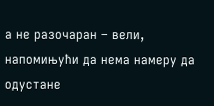а не разочаран – вели, напомињући да нема намеру да одустане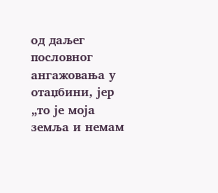од даљег пословног ангажовања у отаџбини, јер „то је моја земља и немам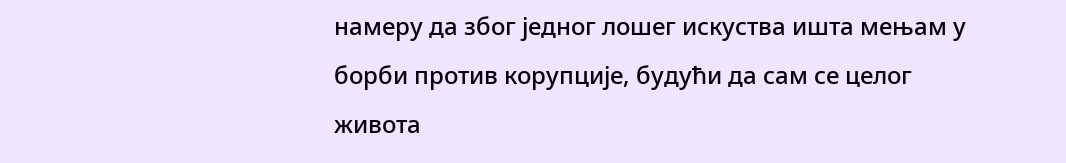намеру да због једног лошег искуства ишта мењам у борби против корупције, будући да сам се целог живота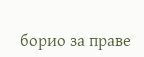борио за праве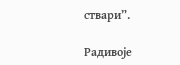ствари”.

Радивоје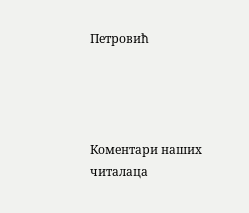Петровић




Коментари наших читалаца